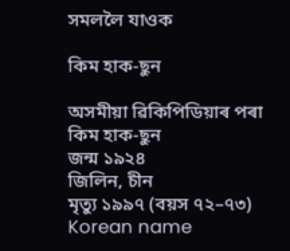সমললৈ যাওক

কিম হাক-ছুন

অসমীয়া ৱিকিপিডিয়াৰ পৰা
কিম হাক-ছুন
জন্ম ১৯২৪
জিলিন, চীন
মৃত্যু ১৯৯৭ (বয়স ৭২–৭৩)
Korean name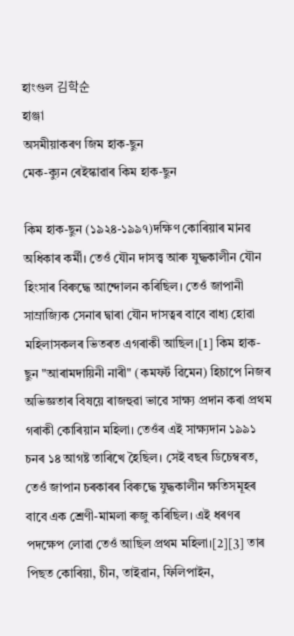হাংগুল 김학순
হাঞ্জা
অসমীয়াকৰণ জিম হাক-ছুন
মেক-ক্যুন ৰেইস্কাৱাৰ কিম হাক-ছুন

কিম হাক-ছুন (১৯২৪-১৯৯৭)দক্ষিণ কোৰিয়াৰ মানৱ অধিকাৰ কৰ্মী। তেওঁ যৌন দাসত্ত্ব আৰু যুদ্ধকালীন যৌন হিংসাৰ বিৰুদ্ধে আন্দোলন কৰিছিল। তেওঁ জাপানী সাম্ৰাজ্যিক সেনাৰ দ্বাৰা যৌন দাসত্বৰ বাবে বাধ্য হোৱা মহিলাসকলৰ ভিতৰত এগৰাকী আছিল।[1] কিম হাক-ছুন "আৰামদায়িনী নাৰী" (কমফৰ্ট ৱিমেন) হিচাপে নিজৰ অভিজ্ঞতাৰ বিষয়ে ৰাজহুৱা ভাৱে সাক্ষ্য প্ৰদান কৰা প্ৰথম গৰাকী কোৰিয়ান মহিলা। তেওঁৰ এই সাক্ষ্যদান ১৯৯১ চনৰ ১৪ আগষ্ট তাৰিখে হৈছিল। সেই বছৰ ডিচেম্বৰত, তেওঁ জাপান চৰকাৰৰ বিৰুদ্ধে যুদ্ধকালীন ক্ষতিসমূহৰ বাবে এক শ্ৰেণী-মামলা ৰুজু কৰিছিল। এই ধৰণৰ পদক্ষেপ লোৱা তেওঁ আছিল প্ৰথম মহিলা।[2][3] তাৰ পিছত কোৰিয়া, চীন, তাইৱান, ফিলিপাইন,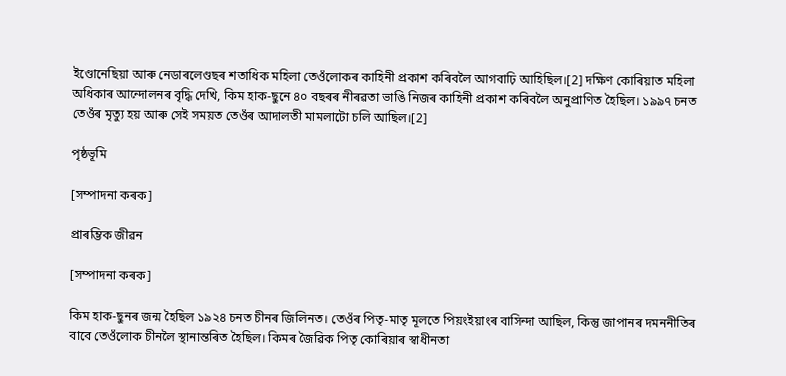ইণ্ডোনেছিয়া আৰু নেডাৰলেণ্ডছৰ শতাধিক মহিলা তেওঁলোকৰ কাহিনী প্ৰকাশ কৰিবলৈ আগবাঢ়ি আহিছিল।[2] দক্ষিণ কোৰিয়াত মহিলা অধিকাৰ আন্দোলনৰ বৃদ্ধি দেখি, কিম হাক-ছুনে ৪০ বছৰৰ নীৰৱতা ভাঙি নিজৰ কাহিনী প্ৰকাশ কৰিবলৈ অনুপ্ৰাণিত হৈছিল। ১৯৯৭ চনত তেওঁৰ মৃত্যু হয় আৰু সেই সময়ত তেওঁৰ আদালতী মামলাটো চলি আছিল।[2]

পৃষ্ঠভূমি

[সম্পাদনা কৰক]

প্ৰাৰম্ভিক জীৱন

[সম্পাদনা কৰক]

কিম হাক-ছুনৰ জন্ম হৈছিল ১৯২৪ চনত চীনৰ জিলিনত। তেওঁৰ পিতৃ-মাতৃ মূলতে পিয়ংইয়াংৰ বাসিন্দা আছিল, কিন্তু জাপানৰ দমননীতিৰ বাবে তেওঁলোক চীনলৈ স্থানান্তৰিত হৈছিল। কিমৰ জৈৱিক পিতৃ কোৰিয়াৰ স্বাধীনতা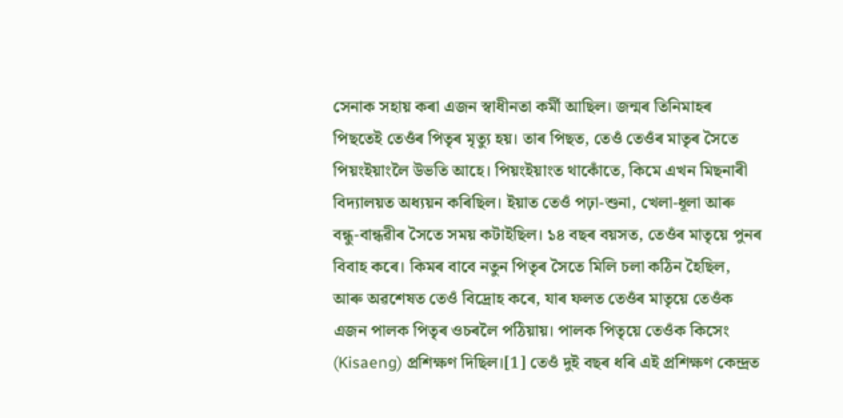সেনাক সহায় কৰা এজন স্বাধীনতা কৰ্মী আছিল। জন্মৰ তিনিমাহৰ পিছতেই তেওঁৰ পিতৃৰ মৃত্যু হয়। তাৰ পিছত, তেওঁ তেওঁৰ মাতৃৰ সৈতে পিয়ংইয়াংলৈ উভতি আহে। পিয়ংইয়াংত থাকোঁতে, কিমে এখন মিছনাৰী বিদ্যালয়ত অধ্যয়ন কৰিছিল। ইয়াত তেওঁ পঢ়া-শুনা, খেলা-ধূলা আৰু বন্ধু-বান্ধৱীৰ সৈতে সময় কটাইছিল। ১৪ বছৰ বয়সত, তেওঁৰ মাতৃয়ে পুনৰ বিবাহ কৰে। কিমৰ বাবে নতুন পিতৃৰ সৈতে মিলি‌‌ চলা কঠিন হৈছিল, আৰু অৱশেষত তেওঁ বিদ্ৰোহ কৰে, যাৰ ফলত তেওঁৰ মাতৃয়ে তেওঁক এজন পালক পিতৃৰ ওচৰলৈ পঠিয়ায়। পালক পিতৃয়ে তেওঁক কিসেং (Kisaeng) প্ৰশিক্ষণ দিছিল।[1] তেওঁ দুই বছৰ ধৰি এই প্ৰশিক্ষণ কেন্দ্ৰত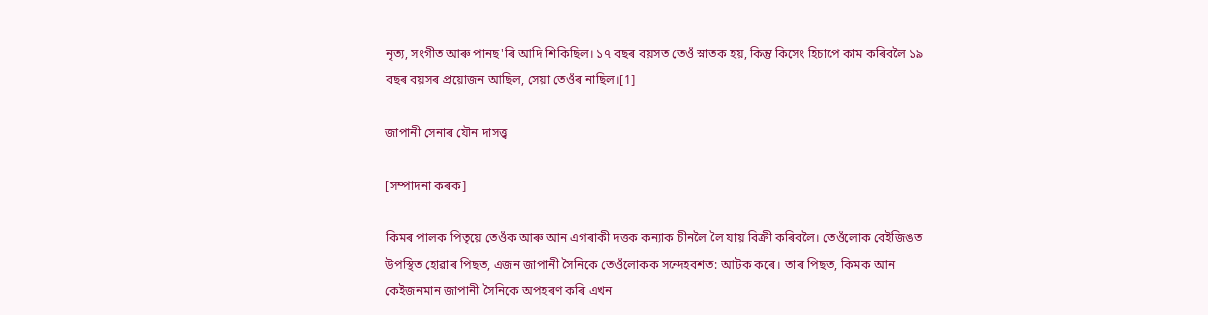নৃত্য, সংগীত আৰু পানছ'ৰি আদি শিকিছিল। ১৭ বছৰ বয়সত তেওঁ স্নাতক হয়, কিন্তু কিসেং হিচাপে কাম কৰিবলৈ ১৯ বছৰ বয়সৰ প্ৰয়োজন আছিল, সেয়া তেওঁৰ নাছিল।[1]

জাপানী সেনাৰ যৌন দাসত্ত্ব

[সম্পাদনা কৰক]

কিমৰ পালক পিতৃয়ে তেওঁক আৰু আন এগৰাকী দত্তক কন্যাক চীনলৈ লৈ যায় বিক্ৰী কৰিবলৈ। তেওঁলোক বেইজিঙত উপস্থিত হোৱাৰ পিছত, এজন জাপানী সৈনিকে তেওঁলোকক সন্দেহবশত: আটক কৰে। তাৰ পিছত, কিমক আন কেইজনমান জাপানী সৈনিকে অপহৰণ কৰি এখন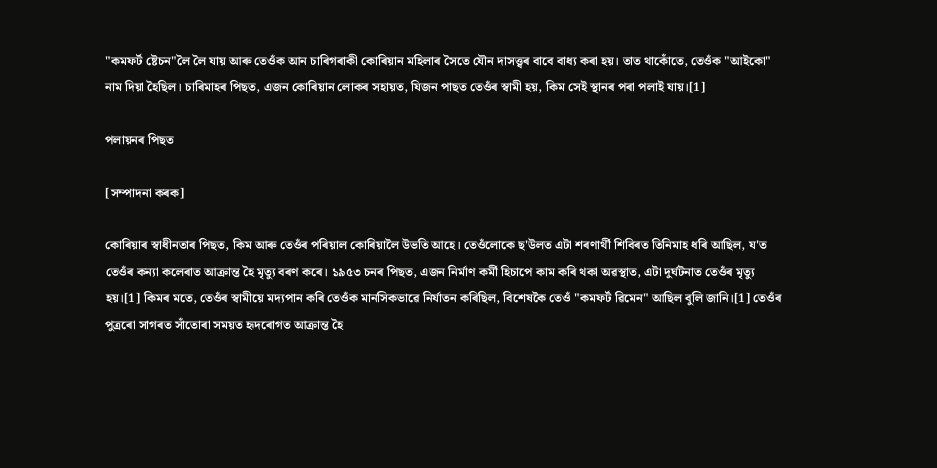"কমফৰ্ট ষ্টেচন"লৈ লৈ যায় আৰু তেওঁক আন চাৰিগৰাকী কোৰিয়ান মহিলাৰ সৈতে যৌন দাসত্ত্বৰ বাবে বাধ্য কৰা হয়। তাত থাকোঁতে, তেওঁক "আইকো" নাম দিয়া হৈছিল। চাৰিমাহৰ পিছত, এজন কোৰিয়ান লোকৰ সহায়ত, যিজন পাছত তেওঁৰ স্বামী হয়, কিম সেই স্থানৰ পৰা পলাই যায়।[1]

পলায়নৰ পিছত

[সম্পাদনা কৰক]

কোৰিয়াৰ স্বাধীনতাৰ পিছত, কিম আৰু তেওঁৰ পৰিয়াল কোৰিয়ালৈ উভতি আহে। তেওঁলোকে ছ'উলত এটা শৰণাৰ্থী শিবিৰত তিনিমাহ ধৰি আছিল, য'ত তেওঁৰ কন্যা কলেৰাত আক্ৰান্ত হৈ মৃত্যু বৰণ কৰে। ১৯৫৩ চনৰ পিছত, এজন নিৰ্মাণ কৰ্মী হিচাপে কাম কৰি থকা অৱস্থাত, এটা দুৰ্ঘটনাত তেওঁৰ মৃত্যু হয়।[1] কিমৰ মতে, তেওঁৰ স্বামীয়ে মদ্যপান কৰি তেওঁক মানসিকভাৱে নিৰ্যাতন কৰিছিল, বিশেষকৈ তেওঁ "কমফৰ্ট ৱিমেন" আছিল বুলি জানি।[1] তেওঁৰ পুত্ৰৰো সাগৰত সাঁতোৰা সময়ত হৃদৰোগত আক্ৰান্ত হৈ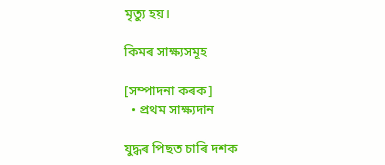মৃত্যু হয়।

কিমৰ সাক্ষ্যসমূহ

[সম্পাদনা কৰক]
  • প্ৰথম সাক্ষ্যদান

যুদ্ধৰ পিছত চাৰি দশক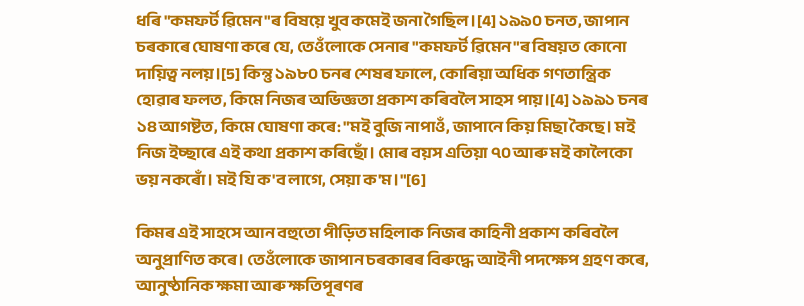ধৰি "কমফৰ্ট ৱিমেন"ৰ বিষয়ে খুব কমেই জনা গৈছিল।[4] ১৯৯০ চনত, জাপান চৰকাৰে ঘোষণা কৰে যে, তেওঁলোকে সেনাৰ "কমফৰ্ট ৱিমেন"ৰ বিষয়ত কোনো দায়িত্ব নলয়।[5] কিন্তু ১৯৮০ চনৰ শেষৰ ফালে, কোৰিয়া অধিক গণতান্ত্ৰিক হোৱাৰ ফলত, কিমে নিজৰ অভিজ্ঞতা প্ৰকাশ কৰিবলৈ সাহস পায়।[4] ১৯৯১ চনৰ ১৪ আগষ্টত, কিমে ঘোষণা কৰে: "মই বুজি নাপাওঁ, জাপানে কিয় মিছা কৈছে। মই নিজ ইচ্ছাৰে এই কথা প্ৰকাশ কৰিছোঁ। মোৰ বয়স এতিয়া ৭০ আৰু মই কালৈকো ভয় নকৰোঁ। মই যি ক'ব লাগে, সেয়া ক'ম।"[6]

কিমৰ এই সাহসে আন বহুতো পীড়িত মহিলাক নিজৰ কাহিনী প্ৰকাশ কৰিবলৈ অনুপ্ৰাণিত কৰে। তেওঁলোকে জাপান চৰকাৰৰ বিৰুদ্ধে আইনী পদক্ষেপ গ্ৰহণ কৰে, আনুষ্ঠানিক ক্ষমা আৰু ক্ষতিপূৰণৰ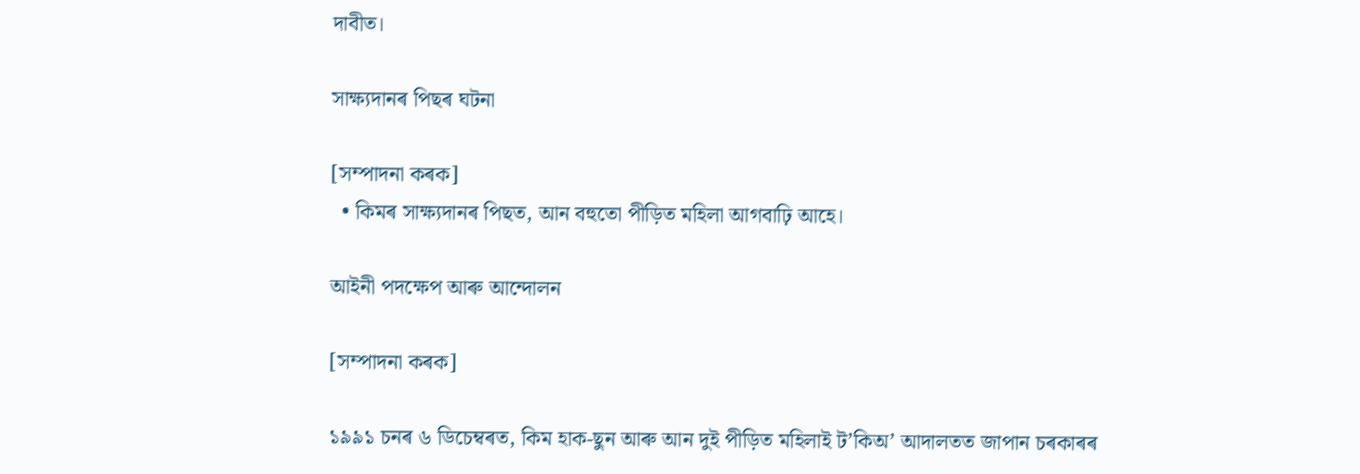দাবীত।

সাক্ষ্যদানৰ পিছৰ ঘটনা

[সম্পাদনা কৰক]
  • কিমৰ সাক্ষ্যদানৰ পিছত, আন বহুতো পীড়িত মহিলা আগবাঢ়ি আহে।

আইনী পদক্ষেপ আৰু আন্দোলন

[সম্পাদনা কৰক]

১৯৯১ চনৰ ৬ ডিচেম্বৰত, কিম হাক-ছুন আৰু আন দুই পীড়িত মহিলাই ট’কিঅ’ আদালতত জাপান চৰকাৰৰ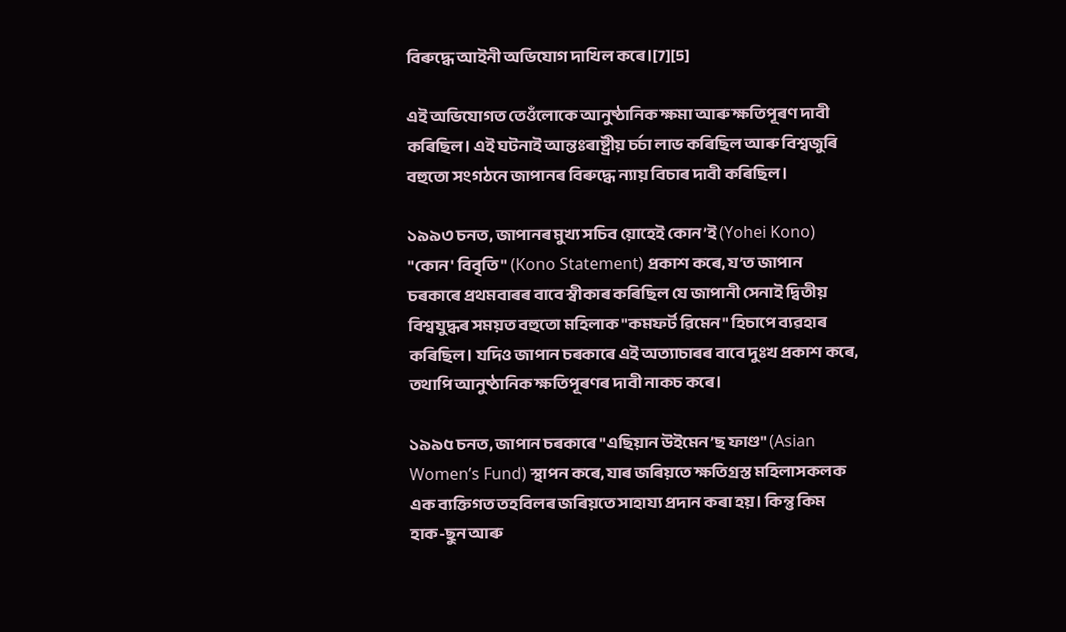বিৰুদ্ধে আইনী অভিযোগ দাখিল কৰে।[7][5]

এই অভিযোগত তেওঁলোকে আনুষ্ঠানিক ক্ষমা আৰু ক্ষতিপূৰণ দাবী কৰিছিল। এই ঘটনাই আন্তঃৰাষ্ট্ৰীয় চৰ্চা লাভ কৰিছিল আৰু বিশ্বজুৰি বহুতো সংগঠনে জাপানৰ বিৰুদ্ধে ন্যায় বিচাৰ দাবী কৰিছিল।

১৯৯৩ চনত, জাপানৰ মুখ্য সচিব য়োহেই কোন’ই (Yohei Kono) "কোন' বিবৃতি" (Kono Statement) প্ৰকাশ কৰে, য’ত জাপান চৰকাৰে প্ৰথমবাৰৰ বাবে স্বীকাৰ কৰিছিল যে জাপানী সেনাই দ্বিতীয় বিশ্বযুদ্ধৰ সময়ত বহুতো মহিলাক "কমফৰ্ট ৱিমেন" হিচাপে ব্যৱহাৰ কৰিছিল। যদিও জাপান চৰকাৰে এই অত্যাচাৰৰ বাবে দুঃখ প্ৰকাশ কৰে, তথাপি আনুষ্ঠানিক ক্ষতিপূৰণৰ দাবী নাকচ কৰে।

১৯৯৫ চনত, জাপান চৰকাৰে "এছিয়ান উইমেন’ছ ফাণ্ড" (Asian Women’s Fund) স্থাপন কৰে, যাৰ জৰিয়তে ক্ষতিগ্ৰস্ত মহিলাসকলক এক ব্যক্তিগত তহবিলৰ জৰিয়তে সাহায্য প্ৰদান কৰা হয়। কিন্তু কিম হাক-ছুন আৰু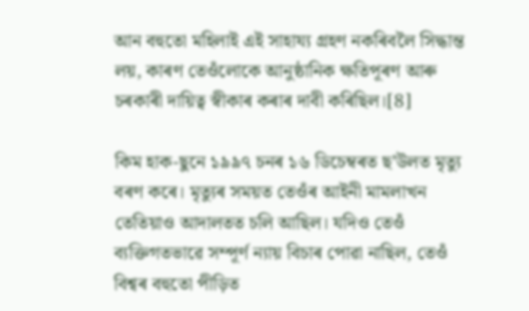আন বহুতো মহিলাই এই সাহায্য গ্ৰহণ নকৰিবলৈ সিদ্ধান্ত লয়, কাৰণ তেওঁলোকে আনুষ্ঠানিক ক্ষতিপূৰণ আৰু চৰকাৰী দায়িত্ব স্বীকাৰ কৰাৰ দাবী কৰিছিল।[8]

কিম হাক-ছুনে ১৯৯৭ চনৰ ১৬ ডিচেম্বৰত ছ’উলত মৃত্যু বৰণ কৰে। মৃত্যুৰ সময়ত তেওঁৰ আইনী মামলাখন তেতিয়াও আদালতত চলি আছিল। যদিও তেওঁ ব্যক্তিগতভাৱে সম্পূৰ্ণ ন্যায় বিচাৰ পোৱা নাছিল, তেওঁ বিশ্বৰ বহুতো পীড়িত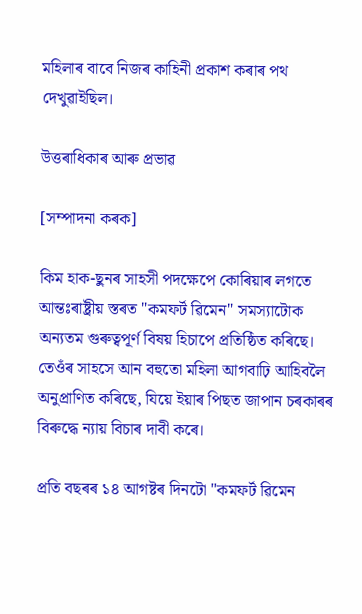মহিলাৰ বাবে নিজৰ কাহিনী প্ৰকাশ কৰাৰ পথ দেখুৱাইছিল।

উত্তৰাধিকাৰ আৰু প্ৰভাৱ

[সম্পাদনা কৰক]

কিম হাক-ছুনৰ সাহসী পদক্ষেপে কোৰিয়াৰ লগতে আন্তঃৰাষ্ট্ৰীয় স্তৰত "কমফৰ্ট ৱিমেন" সমস্যাটোক অন্যতম গুৰুত্বপূৰ্ণ বিষয় হিচাপে প্ৰতিষ্ঠিত কৰিছে। তেওঁৰ সাহসে আন বহুতো মহিলা আগবাঢ়ি আহিবলৈ অনুপ্ৰাণিত কৰিছে, যিয়ে ইয়াৰ পিছত জাপান চৰকাৰৰ বিৰুদ্ধে ন্যায় বিচাৰ দাবী কৰে।

প্ৰতি বছৰৰ ১৪ আগষ্টৰ দিনটো "কমফৰ্ট ৱিমেন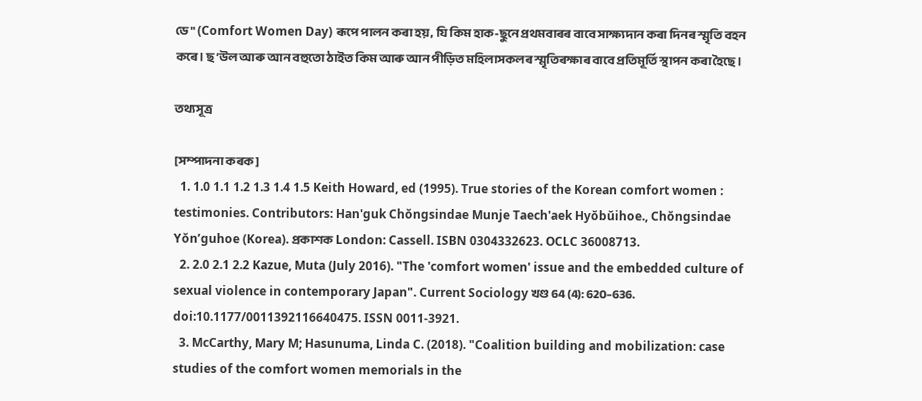ডে" (Comfort Women Day) ৰূপে পালন কৰা হয়, যি কিম হাক-ছুনে প্ৰথমবাৰৰ বাবে সাক্ষ্যদান কৰা দিনৰ স্মৃতি বহন কৰে। ছ’উল আৰু আন বহুতো ঠাইত কিম আৰু আন পীড়িত মহিলাসকলৰ স্মৃতিৰক্ষাৰ বাবে প্ৰতিমূৰ্তি স্থাপন কৰা হৈছে।

তথ্যসূত্ৰ

[সম্পাদনা কৰক]
  1. 1.0 1.1 1.2 1.3 1.4 1.5 Keith Howard, ed (1995). True stories of the Korean comfort women : testimonies. Contributors: Han'guk Chŏngsindae Munje Taech'aek Hyŏbŭihoe., Chŏngsindae Yŏnʼguhoe (Korea). প্ৰকাশক London: Cassell. ISBN 0304332623. OCLC 36008713.
  2. 2.0 2.1 2.2 Kazue, Muta (July 2016). "The 'comfort women' issue and the embedded culture of sexual violence in contemporary Japan". Current Sociology খণ্ড 64 (4): 620–636. doi:10.1177/0011392116640475. ISSN 0011-3921.
  3. McCarthy, Mary M; Hasunuma, Linda C. (2018). "Coalition building and mobilization: case studies of the comfort women memorials in the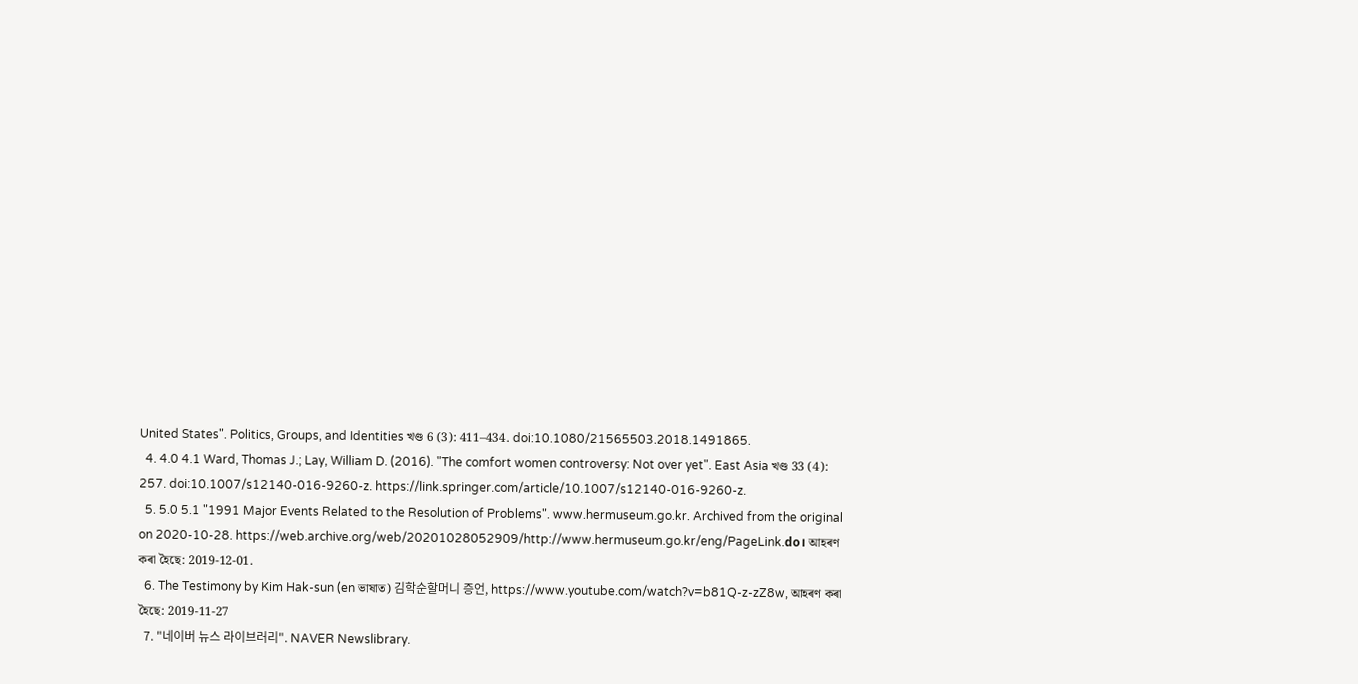United States". Politics, Groups, and Identities খণ্ড 6 (3): 411–434. doi:10.1080/21565503.2018.1491865.
  4. 4.0 4.1 Ward, Thomas J.; Lay, William D. (2016). "The comfort women controversy: Not over yet". East Asia খণ্ড 33 (4): 257. doi:10.1007/s12140-016-9260-z. https://link.springer.com/article/10.1007/s12140-016-9260-z.
  5. 5.0 5.1 "1991 Major Events Related to the Resolution of Problems". www.hermuseum.go.kr. Archived from the original on 2020-10-28. https://web.archive.org/web/20201028052909/http://www.hermuseum.go.kr/eng/PageLink.do। আহৰণ কৰা হৈছে: 2019-12-01.
  6. The Testimony by Kim Hak-sun (en ভাষাত) 김학순할머니 증언, https://www.youtube.com/watch?v=b81Q-z-zZ8w, আহৰণ কৰা হৈছে: 2019-11-27
  7. "네이버 뉴스 라이브러리". NAVER Newslibrary.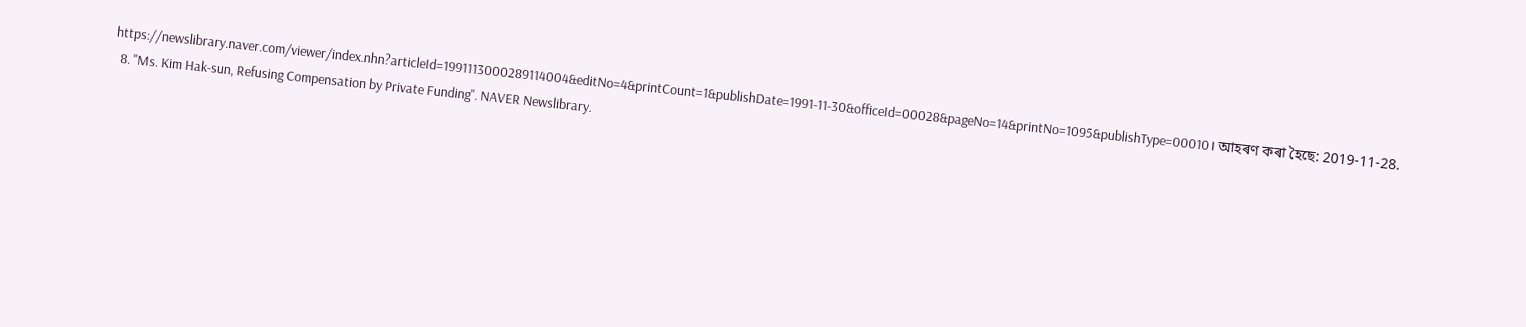https://newslibrary.naver.com/viewer/index.nhn?articleId=1991113000289114004&editNo=4&printCount=1&publishDate=1991-11-30&officeId=00028&pageNo=14&printNo=1095&publishType=00010। আহৰণ কৰা হৈছে: 2019-11-28.
  8. "Ms. Kim Hak-sun, Refusing Compensation by Private Funding". NAVER Newslibrary.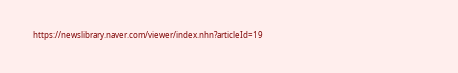https://newslibrary.naver.com/viewer/index.nhn?articleId=19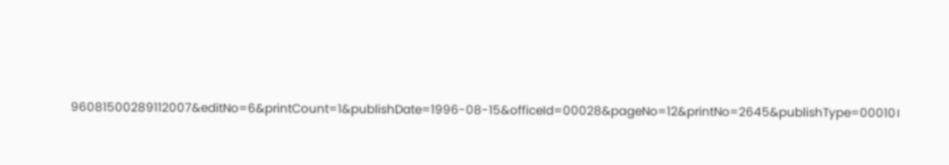96081500289112007&editNo=6&printCount=1&publishDate=1996-08-15&officeId=00028&pageNo=12&printNo=2645&publishType=00010।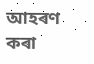আহৰণ কৰা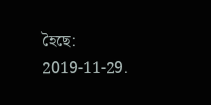হৈছে: 2019-11-29.